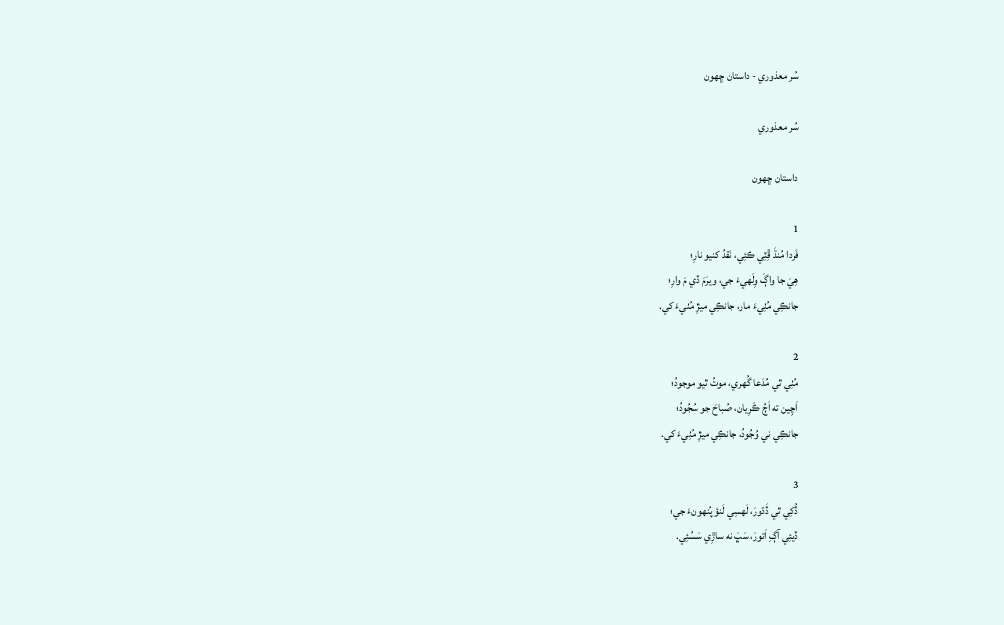سُر معذوري - داستان ڇھون

سُر معذوري

داستان ڇھون

1
فَردا مُنڌَ ڦِٽِي ڪئِي، نَقدُ کنيو نارِ؛
ھِيَ جا واڳَ وِلَھيءَ جي، ويرَمَ ڏي مَ وارِ؛
جانڪِي مُٺِيءَ مار، جانڪِي ميڙِ مُٺيءَ کي.

2
مُٺِي ٿي مُدَعا گُھري، موتُ ٿيو موجودُ؛
اَچِين ته اَڄُ ڪَرِيان، صُباحَ جو سُجُودُ؛
جانڪِي ني وُجُودُ، جانڪِي ميڙِ مُٺِيءَ کي.

3
ڏُکِي ٿي ڏَڌورَ، لَھسِي لَنؤ پُنھونءَ جي؛
ڏيئِي آڳِ اَتورَ، سَڀَ نه ساڙِي سَسُئِي.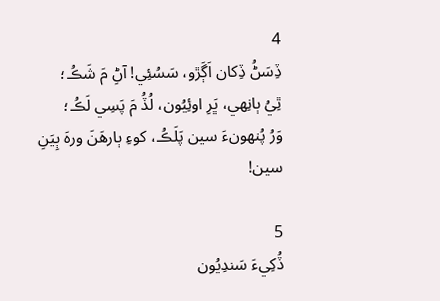4
ڏِسَڻُ ڏِکان اَڳَڙو، سَسُئِي! آڻِ مَ شَڪُ؛
ٿِيُ ٻانِھي، ڀَرِ اوئِيُون، لُڏُ مَ پَسِي لَڪُ؛
وَرُ پُنھونءَ سين پَلَڪُ، کوءِ ٻارھَنَ ورهَ ٻِيَنِ سين!

5
ڏُکِيءَ سَندِيُون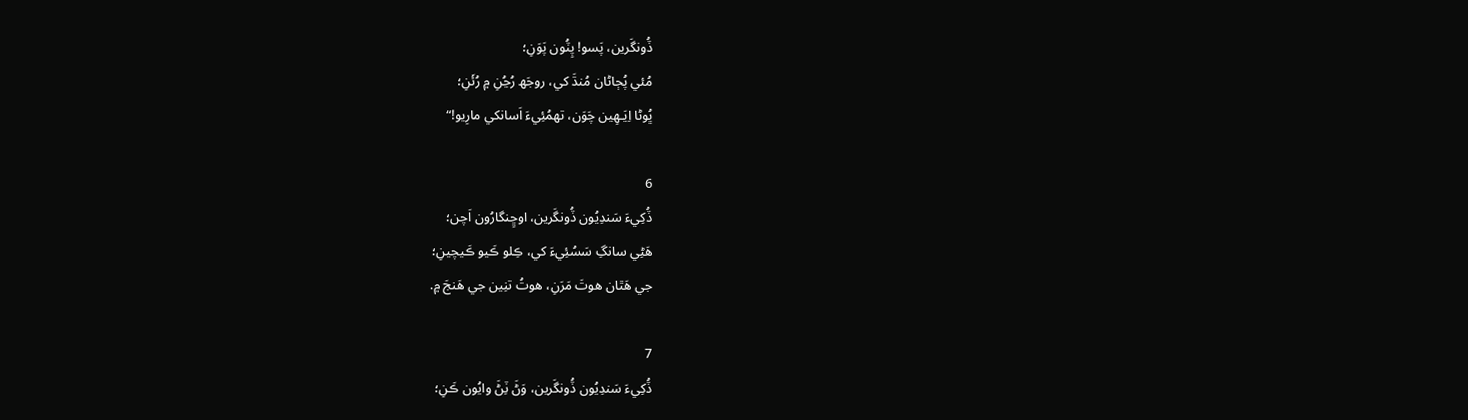ڏُونگَرين، پَسو! پِٽُون پَوَنِ؛
مُئي پُڄاڻان مُنڌَ کي، روجَھ رُڃُنِ ۾ رُئَنِ؛
ڀُوڻا اِيَـھِين چَوَن، تهمُئِيءَ اَسانکي مارِيو!“

6
ڏُکِيءَ سَندِيُون ڏُونگَرين، اوڇِنگارُون اَچن؛
ھَڻِي سانگِ سَسُئِيءَ کي، ڪِلو ڪَيو ڪَيچينِ؛
جي ھَٿان ھوتَ مَرَنِ، ھوتُ تنِين جي ھَنجَ ۾.

7
ڏُکِيءَ سَندِيُون ڏُونگَرين، وَڻَ ٽِڻَ وايُون ڪَنِ؛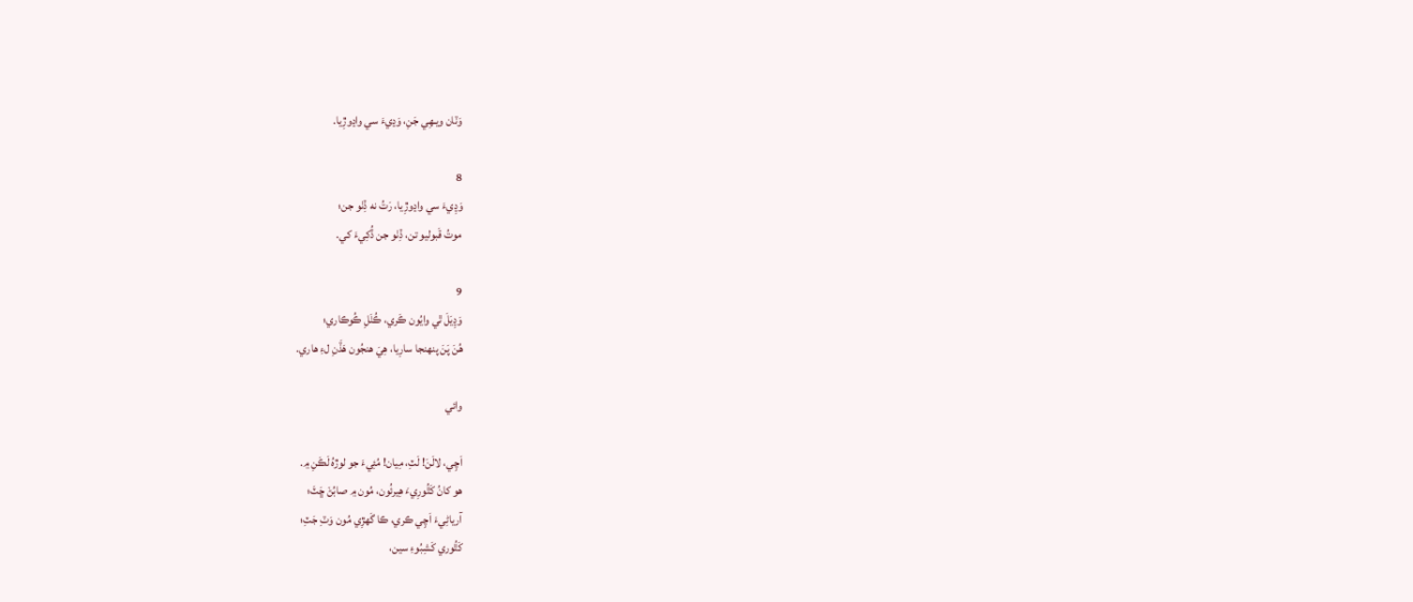وَٽان ويـھِي جَنِ، وَڍيءَ سي واڍوڙِيا.

8
وَڍِيءَ سي واڍوڙِيا، رَتُ نه ڏِٺو جن؛
موتُ قَبوليو تن، ڏِٺو جن ڏُکِيءَ کي.

9
وَڍِيَلَ ٿي وايُون ڪَري، ڪُٺَلِ ڪُوڪاري؛
ھُنَ پَنَ پنھنجا سارِيا، ھِيَ ھنجُون ھَڏَنِ لءِ ھاري.

وائي

اَچِي، لالَنَ! لَٽِ، مِيان! مُئِيءَ جو لوڙہُ لَڪَنِ ۾.
ھو کانُ کَٿُورِيءَ ھِيرئُون، مُون ۾ صابُڻَ ڇَٽَ؛
آرياڻِيءَ اَچِي ڪري، ڪا گَھڙِي مُون وَٽِ جَٽِ؛
کَٿُوري کَشِبُوءِ سين،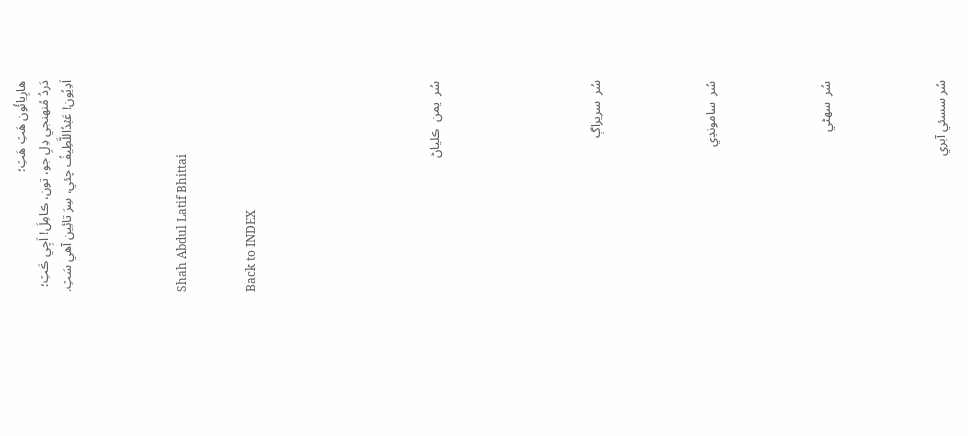ھارِيائُون ھَٽِ ھَٽِ؛
دَردُ مُنھنجي دِلِ جو، تون، ڪامِلَ! اَچِي ڪَٽِ؛
اَدِيُون! عَبۡدُاللَّطِيفُ چئي، سِرَ تائِين آھي سَٽِ.




Shah Abdul Latif Bhittai


Back to INDEX







سُر  يمن  ڪلياڻ






سُر  سريراڳ




سُر  سامونڊي




سُر  سهڻي




سُر سسئي آبري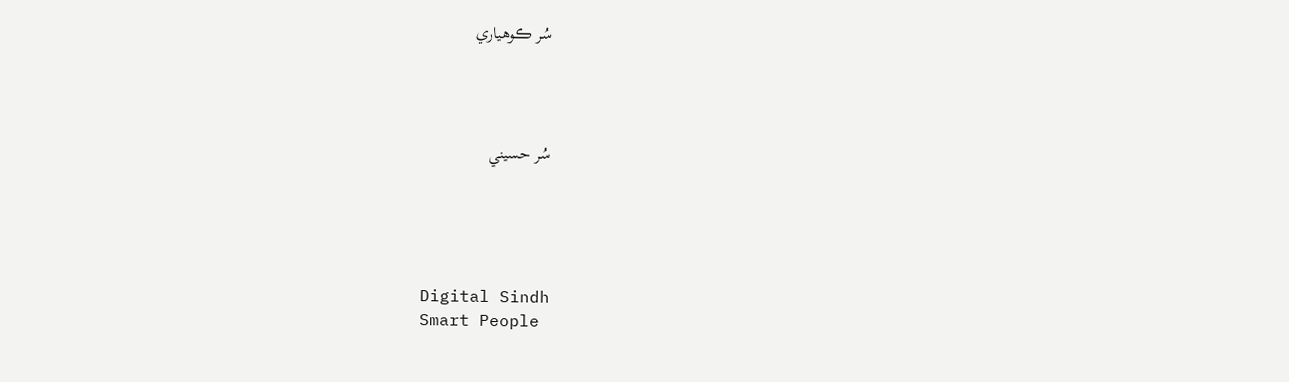سُر ڪوهياري




سُر حسيني





Digital Sindh
Smart People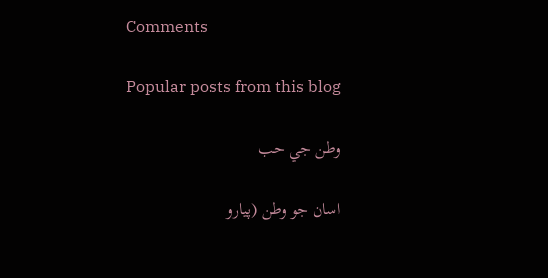Comments

Popular posts from this blog

وطن جي حب

اسان جو وطن (پيارو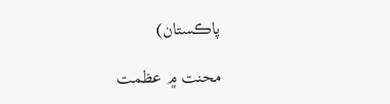پاڪستان)

محنت ۾ عظمت